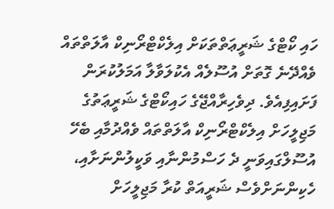ހައި ކޯޓްގެ ޝަރީޢަތްތަކަށް އިލެކްޓްރޯނިކް އާލަތްތައް ވެއްދޭނެ ގޮތަށް އުސޫލެއް އެކުލަވާލާ އަމަލުކުރަން ފަށައިފިއެވެ. ދިވެހިރާއްޖޭގެ ހައިކޯޓްގެ ޝަރީޢަތުގެ މަޖިލީހަށް އިލެކްޓްރޯނިކް އާލަތްތައް ވެއްދުމާއި ބެހޭ އުސޫލްގައިވަނީ ދެ ހަސްމުންނާއި ވަކީލުންނަށާއި، ހެކިންނަށްވެސް ޝަރީއަތް ކުރާ މަޖިލީހަށް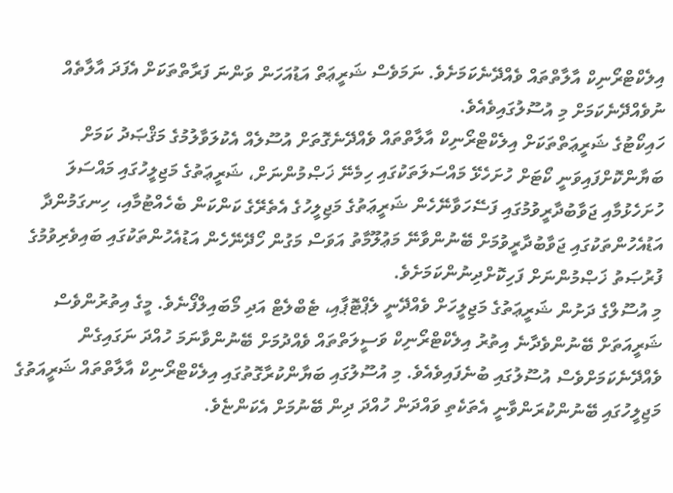އިލެކްޓްރޯނިކް އާލާތްތައް ވެއްދޭނެކަމަށެވެ. ނަމަވެސް ޝަރީޢަތް އަޑުއަހަން ވަންނަ ފަރާތްތަކަށް އެފަދަ އާލާތެއް ނުވެއްދޭނެކަމަށް މި އުސޫލުގައިވެއެވެ.
ހައިކޯޓުގެ ޝަރީޢަތްތަކަށް އިލެކްޓްރޯނިކް އާލާތްތައް ވެއްދޭނެގޮތަށް އުސޫލެއް އެކުލަވާލުމުގެ މަޤްޞަދު ކަމަށް ބަޔާންކޮށްފައިވަނީ ކޯޓަށް ހުށަހެޅޭ މައްސަލަތަކުގައި ހިމެނޭ ޚަޞްމުންނަށް، ޝަރީޢަތުގެ މަޖިލީހުގައި މައްސަލަ ހުށަހެޅުމާއި ޖަވާބުދާރީވުމުގައި ފަސޭހަވާނޭހެން ޝަރީޢަތުގެ މަޖިލީހުގެ އެތެރޭގެ ކަންކަން ބެހެއްޓުމާއި، ހިނގަމުންދާ އަޑުއެހުންތަކުގައި ޖަވާބުދާރީވުމަށް ބޭނުންވާނޭ މަޢުލޫމާތު އަވަސް މަގުން ހޯދޭނޭހެން އަޑުއެހުންތަކުގައި ބައިވެރިވުމުގެ ފުރުޞަތު ޚަޞްމުންނަށް ފަހިކޮށްދިނުންކަމަށެވެ.
މި އުސޫލްގެ ދަށުން ޝަރީޢަތުގެ މަޖިލީހަށް ވެއްދޭނީ ލެޕްޓޮޕާއި، ޓެބްލެޓް އަދި މޯބައިލްފޯނެވެ. މީގެ އިތުރުންވެސް ޝަރީއަތަށް ބޭނުންވެދާނެ އިތުރު އިލެކްޓްރޯނިކް ވަސީލަތްތައް ވެއްދުމަށް ބޭނުންވާނަމަ ހުއްދަ ނަގައިގެން ވެއްދޭނެކަމަށްވެސް އުސޫލުގައި ބުނެފައިވެއެވެ. މި އުސޫލުގައި ބަޔާންކުރާގޮތުގައި އިލެކްޓްރޯނިކް އާލާތްތައް ޝަރީއަތުގެ މަޖިލީހުގައި ބޭނުންކުރަންވާނީ އެތަކެތި ވައްދަން ހުއްދަ ދިން ބޭނުމަށް އެކަންޏެވެ.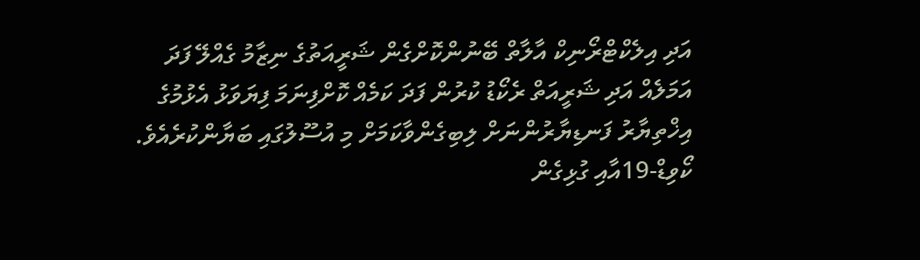އަދި އިލެކްޓްރޯނިކް އާލާތް ބޭނުންކޮށްގެން ޝަރީއަތުގެ ނިޒާމު ގެއްލޭ ފަދަ އަމަލެއް އަދި ޝަރީއަތް ރެކޯޑު ކުރުން ފަދަ ކަމެއް ކޮށްފިނަމަ ފިޔަވަޅު އެޅުމުގެ އިޚްތިޔާރު ފަނޑިޔާރުންނަށް ލިބިގެންވާކަމަށް މި އުސޫލުގައި ބަޔާންކުރެއެވެ.
ކޯވިޑް-19އާއި ގުޅިގެން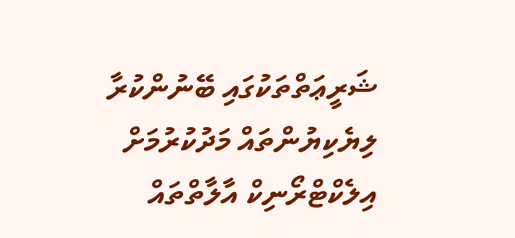ޝަރީޢަތްތަކުގައި ބޭނުންކުރާ ލިޔެކިޔުންތައް މަދުކުރުމަށް އިލެކްޓްރޯނިކް އާލާތްތައް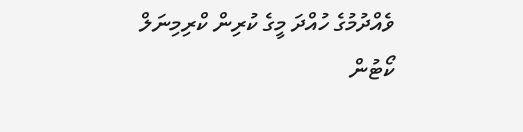ވެއްދުމުގެ ހުއްދަ މީގެ ކުރިން ކްރިމިނަލް ކޯޓުން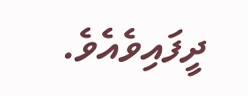ދީފައިވެއެވެ.